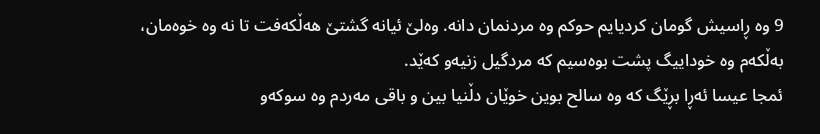9 وه ڕاسیش گومان کردیایم حوکم وه مردنمان دانه. وەلێ ئیانه گشتێ هەڵکەفت تا نه وه خوەمان، بەڵکەم وه خوداییگ پشت بوەسیم که مردگیل زنیەو کەێد.
ئمجا عیسا ئەڕا بڕێگ که وه سالح بوین خوێان دڵنیا بین و باقی مەردم وه سوکەو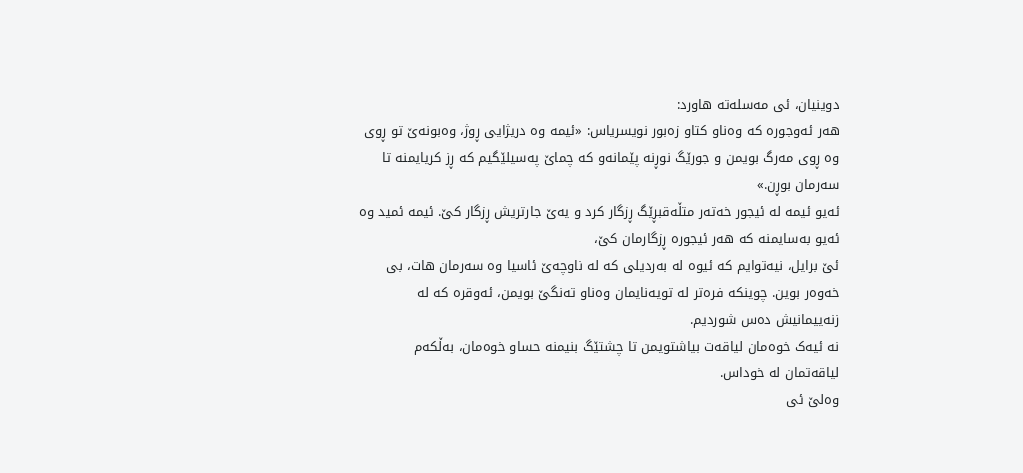دوینیان، ئی مەسلەته هاورد:
هەر ئەوجورە که وەناو کتاو زەبور نویسریاس: «ئیمه وه دریژایی ڕوژ، وەبونەێ تو ڕوی وه ڕوی مەرگ بویمن و جورێگ نوڕنه پێمانەو که چماێ پەسیلێگیم که ڕز کریایمنه تا سەرمان بوڕن.»
ئەیو ئیمه له ئیجور خەتەر متڵەقبڕێگ ڕزگار کرد و یەێ جارتریش ڕزگار کێ. ئیمه ئمید وه ئەیو بەسایمنه که هەر ئیجوره ڕزگارمان کێ،
ئێ برایل، نیەتوایم که ئیوه له بەردیلی که له ناوچەێ ئاسیا وه سەرمان هات، بی خەوەر بوین. چوینکه فرەتر له تویەنایمان وەناو تەنگێ بویمن، ئەوقره که له زنەییمانیش دەس شوردیم.
نه ئیەک خوەمان لیاقەت بیاشتویمن تا چشتێگ بنیمنه حساو خوەمان، بەڵکەم لیاقەتمان له خوداس.
وەلێ ئی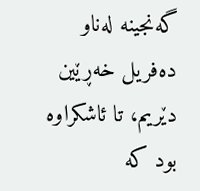گەنجینه لەناو دەفریل خەڕێین دێریم، تا ئاشکراوه بود که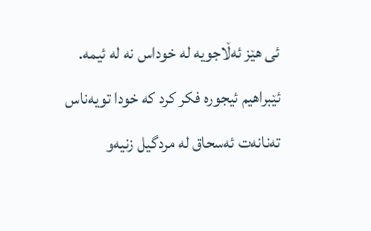ئی هێز ئەڵاجویە له خوداس نه له ئیمه.
ئێبراهیم ئیجوره فکر کرد که خودا تویەناس تەنانەت ئەسحاق له مردگیل زنیەو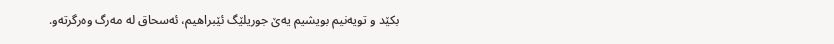بکێد و تویەنیم بویشیم یەێ جوریلێگ ئێبراهیم، ئەسحاق له مەرگ وەرگرتەو.